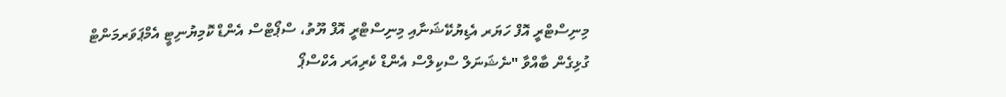މިނިސްޓްރީ އޮފް ހަޔަރ އެޑިޔުކޭޝަނާއި މިނިސްޓްރީ އޮފް ޔޫތު، ސްޕޯޓްސް އެންޑް ކޮމިޔުނިޓީ އެމްޕަވަރމަންޓް ގުޅިގެން ބާއްވާ "ނެޝަނަލް ސްކިލްސް އެންޑް ކެރިއަރ އެކްސްޕޯ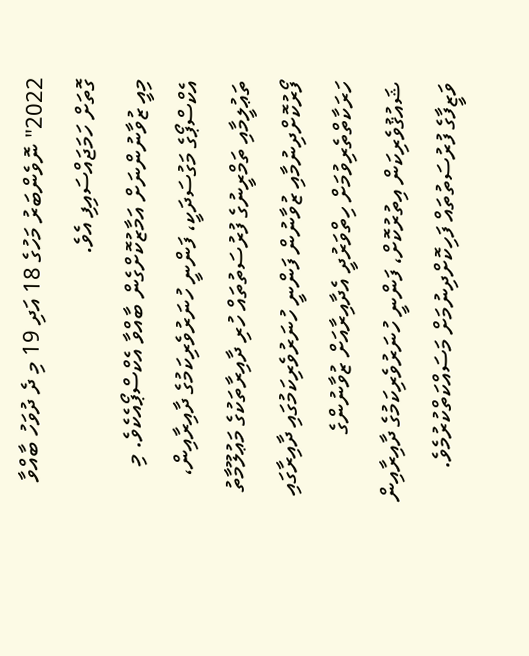2022" ނޮވެންބަރު މަހުގެ 18 އަދި 19 މި ދެ ދުވަހު ބާއްވާ ގޮތަށް ހަމަޖައްސައިފި އެވެ.
މިއީ ޒުވާނުންނަށް އަމާޒުކޮށްގެން ބާއްވާ އެކްސްޕޯއެކެވެ. މި އެކްސްޕޯގެ މަގުސަދަކީ، ފަންނީ ހުނަރުވެރިކަމުގެ ދާއިރާއިން، ތަޢުލީމާއި ތަމްރީނުގެ ފުރުސަތުތައް ހުރި ދާއިރާތަކުގެ މަޢުލޫމާތު ފޯރުކޮށްދިނުމާއި ޒުވާނުން ފަންނީ ހުނަރުވެރިކަމުގައި ދާއިރާގައި ހަރަކާތްތެރިވުމަށް ހިތްވަރުދީ އެދާއިރާއަށް ޒުވާނުންގެ ޝައުޤުވެރިކަން އިތުރުކޮށް، ފަންނީ ހުނަރުވެރިކަމުގެ ދާއިރާއިން ވަޒީފާގެ ފުރުސަތުތައް ފަހިކޮށްދިނުމަށް މަސައްކަތްކުރުމެވެ.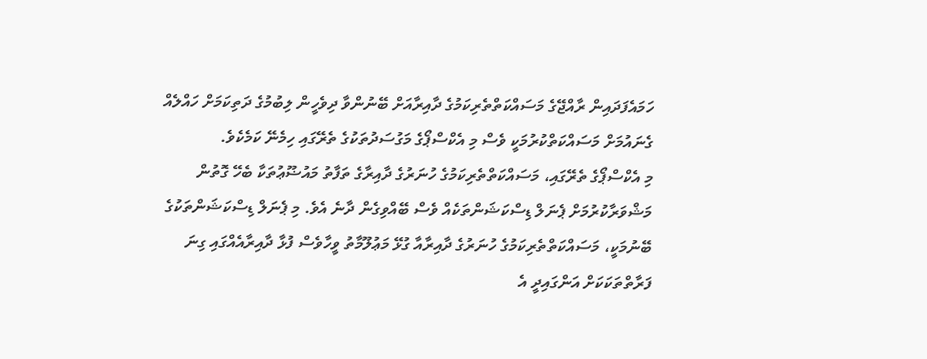ހަމައެފަދައިން ރާއްޖޭގެ މަސައްކަތްތެރިކަމުގެ ދާއިރާއަށް ބޭނުންވާ ދިވެހީން ލިބުމުގެ ދަތިކަމަށް ހައްލެއް ގެނައުމަށް މަސައްކަތްކުރުމަކީ ވެސް މި އެކްސްޕޯގެ މަގުސަދުތަކުގެ ތެރޭގައި ހިމެނޭ ކަމެކެވެ.
މި އެކްސްޕޯގެ ތެރޭގައި، މަސައްކަތްތެރިކަމުގެ ހުނަރުގެ ދާއިރާގެ ތަފާތު މައުޟޫޢުތަކާ ބެހޭ ގޮތުން މަޝްވަރާކުރުމަށް ޕެނަލް ޑިސްކަޝަންތަކެއް ވެސް ބޭއްވިގެން ދާނެ އެވެ. މި ޕެނަލް ޑިސްކަޝަންތަކުގެ ބޭނުމަކީ، މަސައްކަތްތެރިކަމުގެ ހުނަރުގެ ދާއިރާއާ ގުޅޭ މަޢުލޫމާތު ވީހާވެސް ފުޅާ ދާއިރާއެއްގައި ގިނަ ފަރާތްތަކަކަށް އަންގައިދީ އެ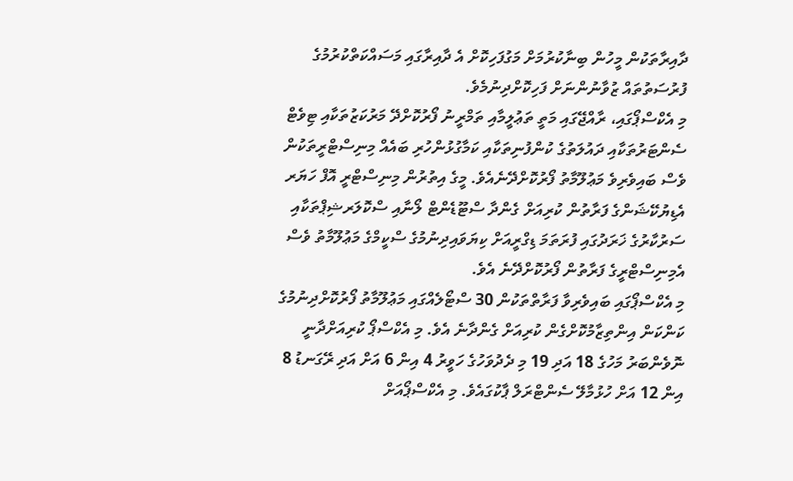ދާއިރާތަކުން މީހުން ބިނާކުރުމަށް މަގުފަހިކޮށް އެ ދާއިރާގައި މަސައްކަތްކުރުމުގެ ފުރުސަތުތައް ޒުވާނުންނަށް ފަހިކޮށްދިނުމެވެ.
މި އެކްސްޕޯގައި، ރާއްޖޭގައި މަތީ ތަޢުލީމާއި ތަމްރީނު ފޯރުކޮށްދޭ މަރުކަޒުތަކާއި ޓިވެޓް ސެންޓަރުތަކާއި ދައުލަތުގެ ކުންފުނިތަކާއި ކަމާގުޅުންހުރި ބައެއް މިނިސްޓްރީތަކުން ވެސް ބައިވެރިވެ މަޢުލޫމާތު ފޯރުކޮށްދޭނެއެވެ. މީގެ އިތުރުން މިނިސްޓްރީ އޮފް ހަޔަރ އެޑިޔުކޭޝަންގެ ފަރާތުން ކުރިއަށް ގެންދާ ސްޓޫޑެންޓް ލޯނާއި ސްކޮލަރޝިޕްތަކާއި ސަރުކާރުގެ ޚަރަދުގައި ފުރަތަމަ ޑިގްރީއަށް ކިޔަވައިދިނުމުގެ ސްކީމްގެ މަޢުލޫމާތު ވެސް އެމިނިސްޓްރީގެ ފަރާތުން ފޯރުކޮށްދޭނެ އެވެ.
މި އެކްސްޕޯގައި ބައިވެރިވާ ފަރާތްތަކުން 30 ސްޓޯލެއްގައި މަޢުލޫމާތު ފޯރުކޮށްދިނުމުގެ ކަންކަން އިންތިޒާމުކޮށްގެން ކުރިއަށް ގެންދާނެ އެވެ. މި އެކްސްޕޯ ކުރިއަށްދާނީ ނޮވެންބަރު މަހުގެ 18 އަދި 19 މި ދެދުވަހުގެ ހަވީރު 4 އިން 6 އަށް އަދި ރޭގަނޑު 8 އިން 12 އަށް ހުޅުމާލޭ ސެންޓްރަލް ޕާކުގައެވެ. މި އެކްސްޕޯއަށް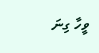ވީހާ ގިނަ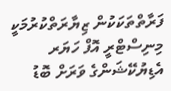ފަރާތްތަކަކުން ޒިޔާރަތްކުރުމަކީ މިނިސްޓްރީ އޮފް ހަޔަރ އެޑިޔުކޭޝަންގެ ވަރަށް ބޮޑު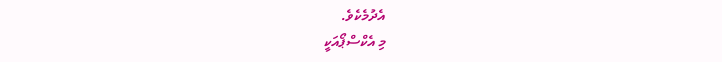އެދުމެކެވެ.
މި އެކްސްޕޯއަކީ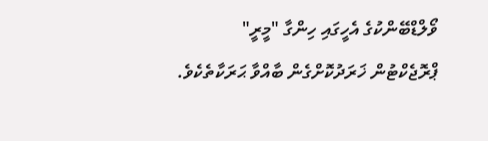ވޯލްޑްބޭންކުގެ އެހީގައި ހިންގާ "މީރީ" ޕްރޮޖެކްޓުން ޚަރަދުކޮށްގެން ބާއްވާ ޙަރަކާތެކެވެ.